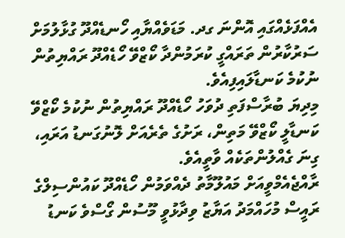އެއްފަޅެއްގައި އޮންނަ ގދ. މަޑަވެއްޔާއި ހޯނޑެއްދޫ ގުޅާލުމަށް ސަރުކާރުން ތަރައްގީ ކުރަމުންދާ ކޯޒްވޭ ހޯޑެއްދޫ ރައްޔިތުން ނުކުމެ ކަނޑާލައިފިއެވެ.
މިދިޔަ ބުރާސްފަތި ދުވަހު ހޯޑެއްދޫ ރައްޔިތުން ނުކުމެ ކޯޒްވޭ ކަނޑާލީ ކޯޒްވޭ މަތިން، ރަށުގެ ތެރެއަށް ލޮނުގަނޑު އަރައި، ގިނަ ގެއްލުންތަކެއް ވާތީއެވެ.
ރާއްޖެއެމްވީއަށް މައުލޫމާތު ދެއްވަމުން ހޯޑެއްދޫ ކައުންސިލްގެ ރައީސް މުހައްމަދު އަޔާޒު ވިދާޅުވީ މޫސުން ގޯސްވެ ކަނޑު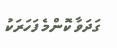ގަދަވާ ކޮންމެ ފަހަރަކު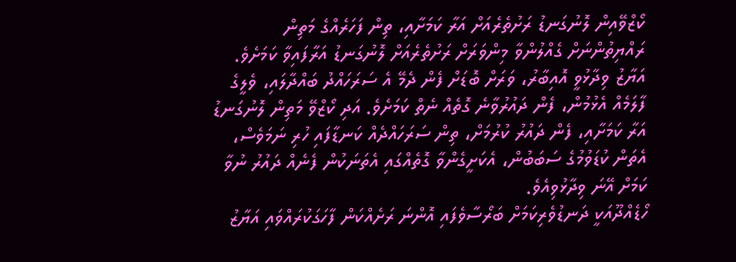ކޯޒްވޭއިން ލޮނުގަނޑު ރަށުތެރެއަށް އަރާ ކަމަށާއި، ތިން ފަހަރެއްގެ މަތިން ރައްޔިތުންނަށް ގެއްލުންވާ މިންވަރަށް ރަށުތެރެއަށް ލޮނުގަނޑު އަރާފައިވާ ކަމަށެވެ.
އަޔާޒު ވިދާޅުވީ އޮއިބާރު، ވަރަށް ބޮޑަށް ފެން ދެމޭ އެ ސަރަހައްދު ބައްދާލައި، ވެލީގެ ފާލަމެއް އެޅުމުން، ފެން ދައުރުވާނެ ގޮތެއް ނެތް ކަމަށެވެ. އަދި ކޯޒްވޭ މަތިން ލޮނުގަނޑު އަރާ ކަމަށާއި، ފެން ދައުރު ކުރުމަށް، ތިން ސަރަހައްދެއް ކަނޑާފައި ހުރި ނަމަވެސް، އެތަން ކުޑަވުމުގެ ސަބަބުން، އެކަށީގެންވާ ގޮތެއްގައި އެތަނަކުން ފެނެއް ދައުރު ނުވާ ކަމަށް އޭނަ ވިދާޅުވިއެވެ.
ހޯޑެއްދޫއަކީ ދަނޑުވެރިކަމަށް ބަރޯސާވެފައި އޮންނަ ރަށެއްކަން ފާހަގަކުރައްވައި އަޔާޒު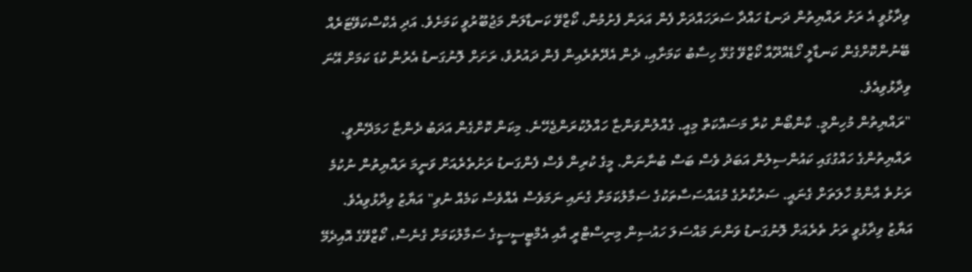ވިދާޅުވީ އެ ރަށު ރައްޔިތުން ދަނޑު ހައްދާ ސަރަހައްދަށް ފެން އަރަން ފެށުމުން، ކޯޒްވޭ ކަނޑާލަން މަޖުބޫރުވީ ކަމަށެވެ. އަދި އެކްސްކަވޭޓަރެއް ބޭނުންކޮށްގެން ކަނޑާލީ ހޯޑެއްދޫއާ ކޯޒްވޭ ގުޅޭ ހިސާބު ކަމަށާއި، ދެން އެދޭތެރެއިން ފެން ދައުރުވެ، ރަށަށް ލޮނުގަނޑު އެރުން ކުޑަ ކަމަށް އޭނަ ވިދާޅުވިއެވެ.
"ރައްޔިތުން މުހިންމީ. ކާންބޯން ކުރާ މަސައްކަތް މިއީ. ގެއްލުންވަންޏާ ހައްލުކުރަންޖެހޭނެ. މިކަން ކޮށްގެން އަދަބު ދެންޏާ ހަމަދޭންވީ. ރައްޔިތުންގެ ހައްގުގައި ކައުންސިލުން އަބަދު ވެސް ބަސް ބުނާނަން. މީގެ ކުރިން ވެސް ފެންގަނޑު ރަށުތެރެއަށް ވަނީމަ ރައްޔިތުން ނުކުމެ ރަށުތެ އާންމު ހާލަތަށް ގެނައީ. ސަރުކާރުގެ މުއައްސަސާތަކުގެ ސަމާލުކަމަށް ގެނައި ނަމަވެސް އެއްވެސް ކަމެއް ނުވި" އަޔާޒު ވިދާޅުވިއެވެ.
އަޔާޒު ވިދާޅުވީ ރަށު ތެރެއަށް ލޮނުގަނޑު ވަންނަ މައްސަލަ ހައުސިން މިނިސްޓްރީ އާއި އެމްޓީސީސީގެ ސަމާލުކަމަށް ގެނެސް، ކޯޒްވޭގެ އޮއިދެމޭ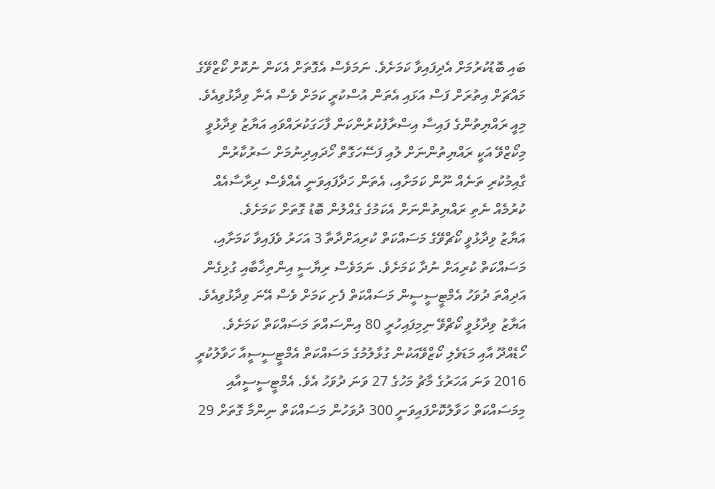ބައި ބޮޑުކުރުމަށް އެދިފައިވާ ކަމަށެވެ. ނަމަވެސް އެގޮތަށް އެކަން ނުކޮށް ކޯޒްވޭގެ މައްޗަށް އިތުރަށް ފަސް އަޅައި އެތަން އުސްކުރީ ކަމަށް ވެސް އެނާ ވިދާޅުވިއެވެ.
މިއީ ރައްޔިތުންގެ ފައިސާ އިސްރާފުކުރުންކަން ފާހަގަކުރައްވައި އަޔާޒު ވިދާޅުވީ މިކޯޒްވޭ އަކީ ރައްޔިތުންނަށް ލުއި ފަސޭހަގޮތް ހޯދައިދިނުމަށް ސަރުކާރުން ގާއިމުކުރި ތަނެއް ނޫން ކަމަށާއި، އެތަން ހަދާފައިވަނީ އެއްވެސް ދިރާސާއެއް ކުރުމެއް ނެތި ރައްޔިތުންނަށް އެކަމުގެ ގެއްލުން ބޮޑު ގޮތަށް ކަމަށެވެ.
އަޔާޒު ވިދާޅުވީ ކޯޗްވޭގެ މަސައްކަތް ކުރިއަށްދާތާ 3 އަހަރު ވެފައިވާ ކަމަށާއި، މަސައްކަތް ކުރިއަށް ނުދާ ކަމަށެވެ. ނަމަވެސް ރިޔާސީ އިންތިޚާބާއި ގުޅިގެން އަދިއްތަ ދުވަހު އެމްޓީސީސީން މަސައްކަތް ފެށި ކަމަށް ވެސް އޭނަ ވިދާޅުވިއެވެ. އަޔާޒު ވިދާޅުވީ ކޯޗްވޭ ނިމިފައިހުރީ 80 އިންސައްތަ މަސައްކަތް ކަމަށެވެ.
ހޯޑެއްދޫ އާއި މަޑަވެލި ކޯޒްވޭއަކުން ގުޅާލުމުގެ މަސައްކަތް އެމްޓީސީސީއާ ހަވާލުކުރީ 2016 ވަނަ އަހަރުގެ މާޗު މަހުގެ 27 ވަނަ ދުވަހު އެވެ. އެމްޓީސީސީއާއި މިމަސައްކަތް ހަވާލުކޮށްފައިވަނީ 300 ދުވަހުން މަސައްކަތް ނިންމާ ގޮތަށް 29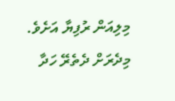މިލިއަން ރުފިޔާ އަށެވެ. މިދެރަށް ދެތެރޭ ހަދާ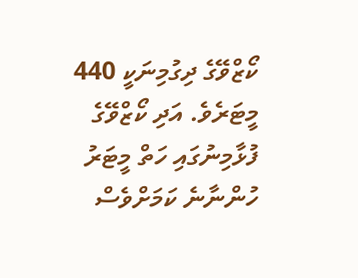ކޯޒްވޭގެ ދިގުމިނަކީ 440 މީޓަރެވެ. އަދި ކޯޒްވޭގެ ފުޅާމިނުގައި ހަތް މީޓަރު ހުންނާނެ ކަމަށްވެސް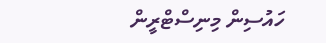ހައުސިން މިނިސްޓްރީން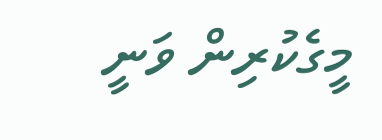މީގެކުރިން ވަނީ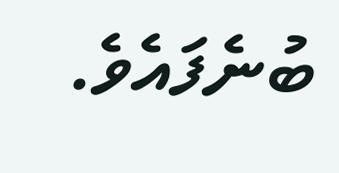ބުނެފައެވެ.